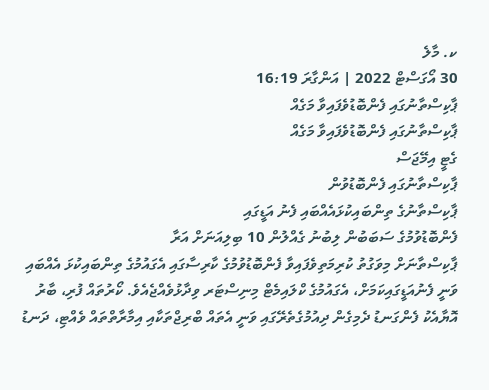ކ. މާލެ
30 އޯގަސްޓް 2022 | އަންގާރަ 16:19
ޕާކިސްތާނުގައި ފެންބޮޑުވެފައިވާ މަގެއް
ޕާކިސްތާނުގައި ފެންބޮޑުވެފައިވާ މަގެއް
ގެޓީ އިމޭޖަސް
ޕާކިސްތާނުގައި ފެންބޮޑުވުން
ޕާކިސްތާނުގެ ތިންބައިކުޅައެއްބައި ފެނު އަޑީގައި
ފެންބޮޑުވުމުގެ ސަބަބުން ލިބުނު ގެއްލުން 10 ބިލިއަނަށް އަރާ
ޕާކިސްތާނަށް މިވަގުތު ކުރިމަތިވެފައިވާ ފެންބޮޑުވުމުގެ ކާރިސާގައި އެގައުމުގެ ތިންބައިކުޅަ އެއްބައި ވަނީ ފެނުއަޑީގައިކަމަށް، އެގައުމުގެ ކްލައިމެޓް މިނިސްޓަރ ވިދާޅުވެއްޖެއެވެ. ކޯރުތައް ފުރި، ބާރު އޮޔާއެކު ފެންގަނޑު ދެމިގެން ދިއުމުގެތެރޭގައި ވަނީ އެތައް ބްރިޖްތަކާއި އިމާރާތްތައް ވެއްޓި، ދަނޑު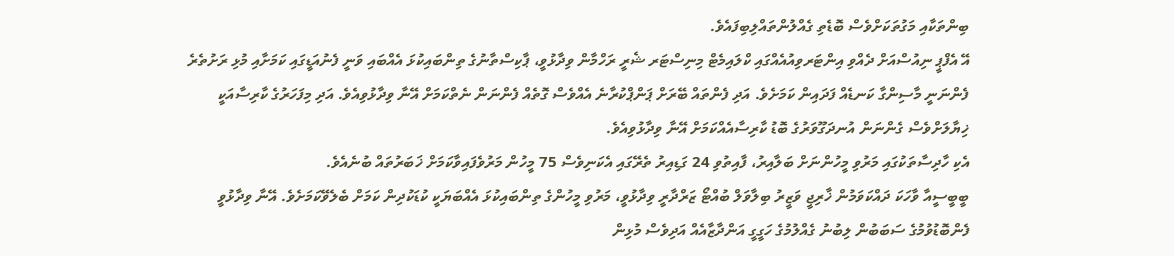ބިންތަކާއި މަގުތަކަށްވެސް ބޮޑެތި ގެއްލުންތައްލިބިފައެވެ.
އޭ އެފްޕީ ނިއުސްއަށް ދެއްވި އިންޓަރވިއުއެއްގައި ކްލައިމެޓް މިނިސްޓަރ ޝެރީ ރަހްމާން ވިދާޅުވީ، ޕާކިސްތާނުގެ ތިންބައިކުޅަ އެއްބައި ވަނީ ފެނުއަޑީގައި ކަމަށާއި މުޅި ރަށުތެރެ ފެންނަނީ މާސިންގާ ކަނޑެއް ފަދައިން ކަމަށެވެ. އަދި ފެންތައް ބޭރަށް ޕަންޕްކުރާނެ އެއްވެސް ގޮތެއް ފެންނަން ނެތްކަމަށް އޭނާ ވިދާޅުވިއެވެ. އަދި މިފަހަރުގެ ކާރިސާއަކީ ޚިޔާލަށްވެސް ގެންނަން އުނދަގޫވަރުގެ ބޮޑު ކާރިސާއެއްކަމަށް އޭނާ ވިދާޅުވިއެވެ.
އެކި ހާދިސާތަކުގައި މަރުވި މީހުންނަށް ބަލާއިރު، ފާއިތުވި 24 ގަޑިއިރު ތެރޭގައި އެކަނިވެސް 75 މީހުން މަރުވެފައިވާކަމަށް ޚަބަރުތައް ބުނެއެވެ.
ބީބީސީއާ ވާހަކަ ދައްކަވަމުން ޚާރިޖީ ވަޒީރު ބިލާވަލް ބުއްޓޯ ޒަރްދާރީ ވިދާޅުވީ، މަރުވި މީހުންގެ ތިންބައިކުޅަ އެއްބަޔަކީ ކުޑަކުދިން ކަމަށް ބެލެވޭކަމަށެވެ. އޭނާ ވިދާޅުވީ ފެންބޮޑުވުމުގެ ސަބަބުން ލިބުނު ގެއްލުމުގެ ހަގީގީ އަންދާޒާއެއް އަދިވެސް މުޅިން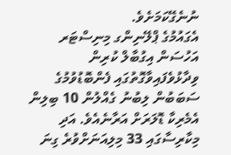ނުނެގޭކަމަށެވެ.
އެގައުމުގެ ޕްލޭނިންގ މިނިސްޓަރ އަހުސަން އިގުބާލް ކުރިން ވިދާޅުވެފައިވާގޮތުގައި ފެންބޮޑުވުމުގެ ސަބަބުން ލިބުނު ގެއްލުން 10 ބިލިން އެމެރިކާ ޑޮލަރަށް އަރާނެއެވެ. އަދި މިކާރިސާގައި 33 މިލިއަނަށްވުރެ ގިނަ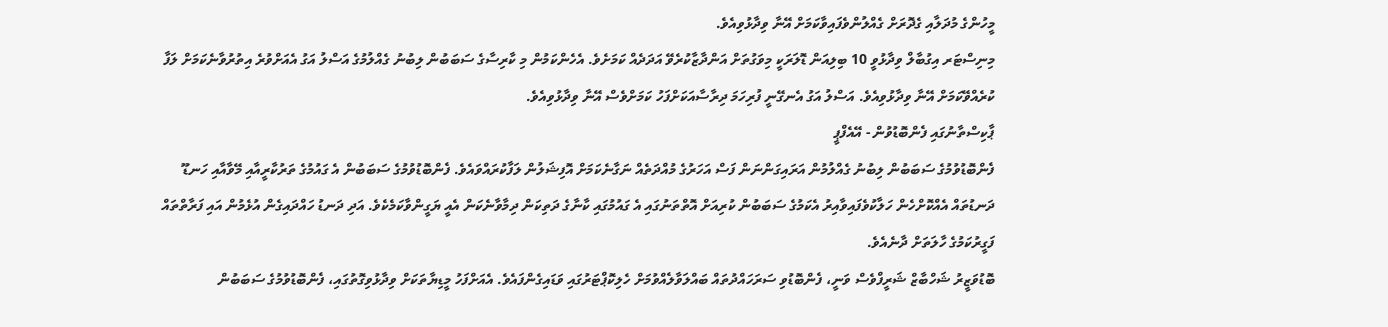މީހުންގެ މުދަލާއި ގެދޮރަށް ގެއްލުންވެފައިވާކަމަށް އޭނާ ވިދާޅުވިއެވެ.
މިނިސްޓަރ އިގުބާލް ވިދާޅުވީ 10 ބިލިއަން ޑޮލަރަކީ މިވަގުތަށް އަންދާޒާކުރެވޭ އަދަދެއް ކަމަށެވެ. އެހެންކަމުން މި ކާރިސާގެ ސަބަބުން ލިބުނު ގެއްލުމުގެ އަސްލު އަގު އެއަށްވުރެ އިތުރުވާނެކަމަށް ލަފާ ކުރެއްވޭކަމަށް އޭނާ ވިދާޅުވިއެވެ. އަސްލު އަގު އެނގޭނީ ފުރިހަމަ ދިރާސާއަކަށްފަހު ކަމަށްވެސް އޭނާ ވިދާޅުވިއެވެ.
ޕާކިސްތާނުގައި ފެންބޮޑުވުން - އޭއެފްޕީ
ފެންބޮޑުވުމުގެ ސަބަބުން ލިބުނު ގެއްލުމުން އަރައިގަންނަން ފަސް އަހަރުގެ މުއްދަތެއް ނަގާނެކަމަށް އޮފިޝަލުން ލަފާކުރައްވައެވެ. ފެންބޮޑުވުމުގެ ސަބަބުން އެ ގައުމުގެ ތަރުކާރީއާއި މޭވާއާއި ހަނޑޫ ދަނޑުތައް އެއްކޮށްހެން ހަލާކުވެފައިވާއިރު އެކަމުގެ ސަބަބުން ކުރިއަށް އޮތްތަނުގައި އެ ގައުމުގައި ކާނާގެ ދަތިކަން ދިމާވާނެކަން އެއީ ޔަގީންވާކަމެކެވެ. އަދި ދަނޑު ހައްދައިގެން އުޅެމުން އައި ފަރާތްތައް ފަގީރުކަމުގެ ހާލަތަށް ދާނެއެވެ.
ބޮޑުވަޒީރު ޝަހްބާޒް ޝަރީފްވެސް ވަނީ، ފެންބޮޑުވި ސަރަހައްދުތައް ބައްލަވާލެއްވުމަށް ހެލިކޮޕްޓަރުގައި ވަޑައިގެންފައެވެ. އެއަށްފަހު މީޑިޔާތަކަށް ވިދާޅުވިގޮތުގައި، ފެންބޮޑުވުމުގެ ސަބަބުން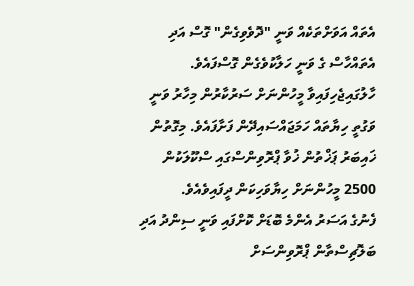އެތައް އަވަށްތަކެއް ވަނީ "ދޮވެވިގެން" ގޮސް އަދި އެތައްހާސް ގެ ވަނީ ހަލާކުވެގެން ގޮސްފައެވެ.
ހާލުގައިޖެހިފައިވާ މީހުންނަށް ސަރުކާރުން މިހާރު ވަނީ ވަގުތީ ހިޔާތައް ހަމަޖައްސައިދޭން ފަށާފައެވެ. މިގޮތުން ޚައިބަރު ޕަޚްތުން ޚުވާ ޕްރޮވިންސްގައި ސްކޫލަކުން 2500 މީހުންނަށް ހިޔާވަހިކަން ދީފައިވެއެވެ.
ފެނުގެ އަސަރު އެންމެ ބޮޑަށް ކޮށްފައި ވަނީ ސިންދު އަދި ބަލޮޗިސްތާން ޕްރޮވިންސަށް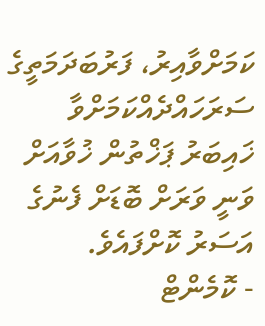ކަމަށްވާއިރު، ފަރުބަދަމަތީގެ ސަރަހައްދެއްކަމަށްވާ ޚައިބަރު ޕަޚްތުން ޚުވާއަށް ވަނީ ވަރަށް ބޮޑަށް ފެނުގެ އަސަރު ކޮށްފައެވެ.
- ކޮމެންޓް